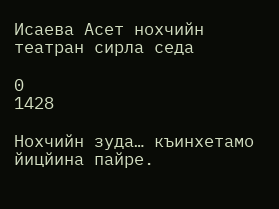Исаева Асет нохчийн театран сирла седа

0
1428

Нохчийн зуда… къинхетамо йицйина пайре.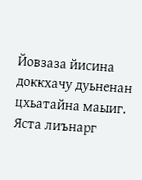Йовзаза йисина доккхачу дуьненан цхьатайна маыиг. Яста лиънарг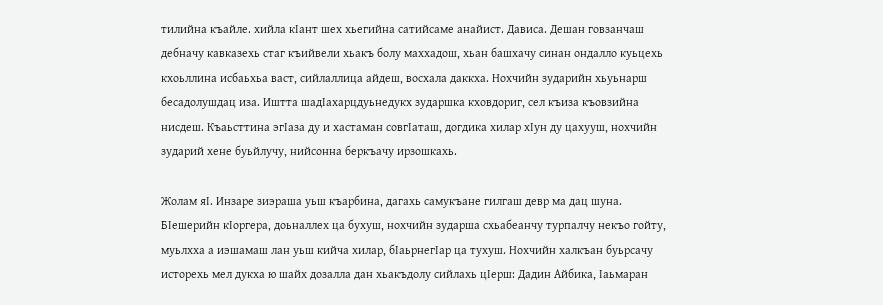тилийна къайле. хийла кIант шех хьегийна сатийсаме анайист. Дависа. Дешан говзанчаш дебначу кавказехь стаг къийвели хьакъ болу маххадош, хьан башхачу синан ондалло куьцехь кхоьллина исбаьхьа васт, сийлаллица айдеш, восхала даккха. Нохчийн зударийн хьуьнарш бесадолушдац иза. Иштта шадIахарцдуьнедукх зударшка кховдориг, сел къиза къовзийна нисдеш. Къаьсттина эгIаза ду и хастаман совгIаташ, догдика хилар хIун ду цахууш, нохчийн зударий хене буьйлучу, нийсонна беркъачу ирзошкахь.

Жолам яI. Инзаре зиэраша уьш къарбина, дагахь самукъане гилгаш девр ма дац шуна. БIешерийн кIоргера, доьналлех ца бухуш, нохчийн зударша схьабеанчу турпалчу некъо гойту, муьлхха а иэшамаш лан уьш кийча хилар, бIаьрнегIар ца тухуш. Нохчийн халкъан буьрсачу исторехь мел дукха ю шайх дозалла дан хьакъдолу сийлахь цIерш: Дадин Айбика, Iаьмаран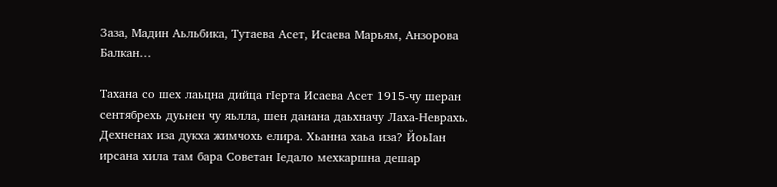Заза, Мадин Аьльбика, Тутаева Асет, Исаева Марьям, Анзорова Балкан…

Тахана со шех лаьцна дийца гIерта Исаева Асет 1915-чу шеран сентябрехь дуьнен чу яьлла, шен данана даьхначу Лаха-Неврахь. Дехненах иза дукха жимчохь елира. Хьанна хаьа иза? ЙоьIан ирсана хила там бара Советан Iедало мехкаршна дешар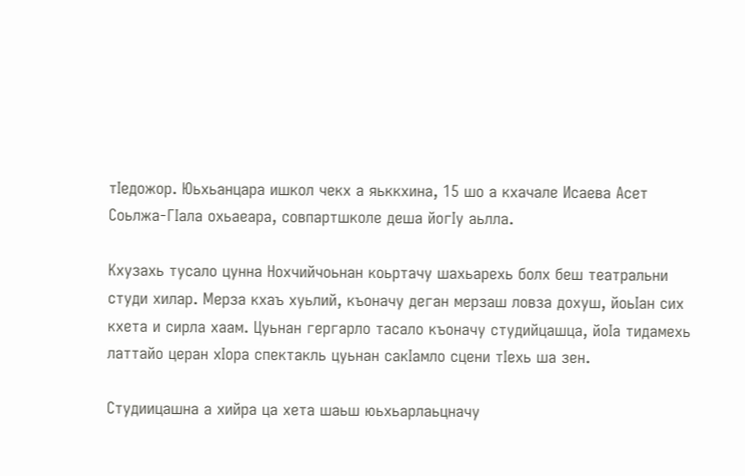тIедожор. Юьхьанцара ишкол чекх а яьккхина, 15 шо а кхачале Исаева Асет Соьлжа-ГIала охьаеара, совпартшколе деша йогIу аьлла.

Кхузахь тусало цунна Нохчийчоьнан коьртачу шахьарехь болх беш театральни студи хилар. Мерза кхаъ хуьлий, къоначу деган мерзаш ловза дохуш, йоьIан сих кхета и сирла хаам. Цуьнан гергарло тасало къоначу студийцашца, йоIа тидамехь латтайо церан хIора спектакль цуьнан сакIамло сцени тIехь ша зен.

Студиицашна а хийра ца хета шаьш юьхьарлаьцначу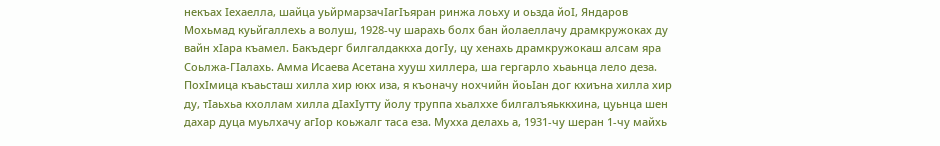некъах Iехаелла, шайца уьйрмарзачIагIъяран ринжа лоьху и оьзда йоI, Яндаров Мохьмад куьйгаллехь а волуш, 1928-чу шарахь болх бан йолаеллачу драмкружоках ду вайн хIара къамел. Бакъдерг билгалдаккха догIу, цу хенахь драмкружокаш алсам яра Соьлжа-ГIалахь. Амма Исаева Асетана хууш хиллера, ша гергарло хьаьнца лело деза. ПохIмица къаьсташ хилла хир юкх иза, я къоначу нохчийн йоьIан дог кхиъна хилла хир ду, тIаьхьа кхоллам хилла дIахIутту йолу труппа хьалххе билгалъяьккхина, цуьнца шен дахар дуца муьлхачу агIор коьжалг таса еза. Мухха делахь а, 1931-чу шеран 1-чу майхь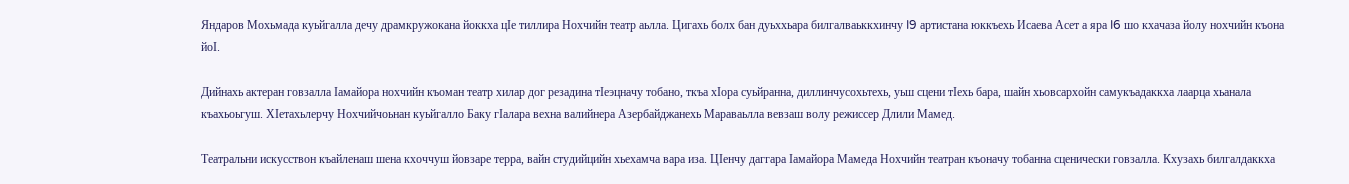Яндаров Мохьмада куьйгалла дечу драмкружокана йоккха цIе тиллира Нохчийн театр аьлла. Цигахь болх бан дуьххьара билгалваьккхинчу I9 артистана юккъехь Исаева Асет а яра I6 шо кхачаза йолу нохчийн къона йоI.

Дийнахь актеран говзалла Iамайора нохчийн къоман театр хилар дог резадина тIеэцначу тобано, ткъа хIора суьйранна, диллинчусохьтехь, уьш сцени тIехь бара, шайн хьовсархойн самукъадаккха лаарца хьанала къахьоьгуш. ХIетахьлерчу Нохчийчоьнан куьйгалло Баку гIалара вехна валийнера Азербайджанехь Мараваьлла вевзаш волу режиссер Длили Мамед.

Театральни искусствон къайленаш шена кхоччуш йовзаре терра, вайн студийцийн хьехамча вара иза. ЦIенчу даггара Iамайора Мамеда Нохчийн театран къоначу тобанна сценически говзалла. Кхузахь билгалдаккха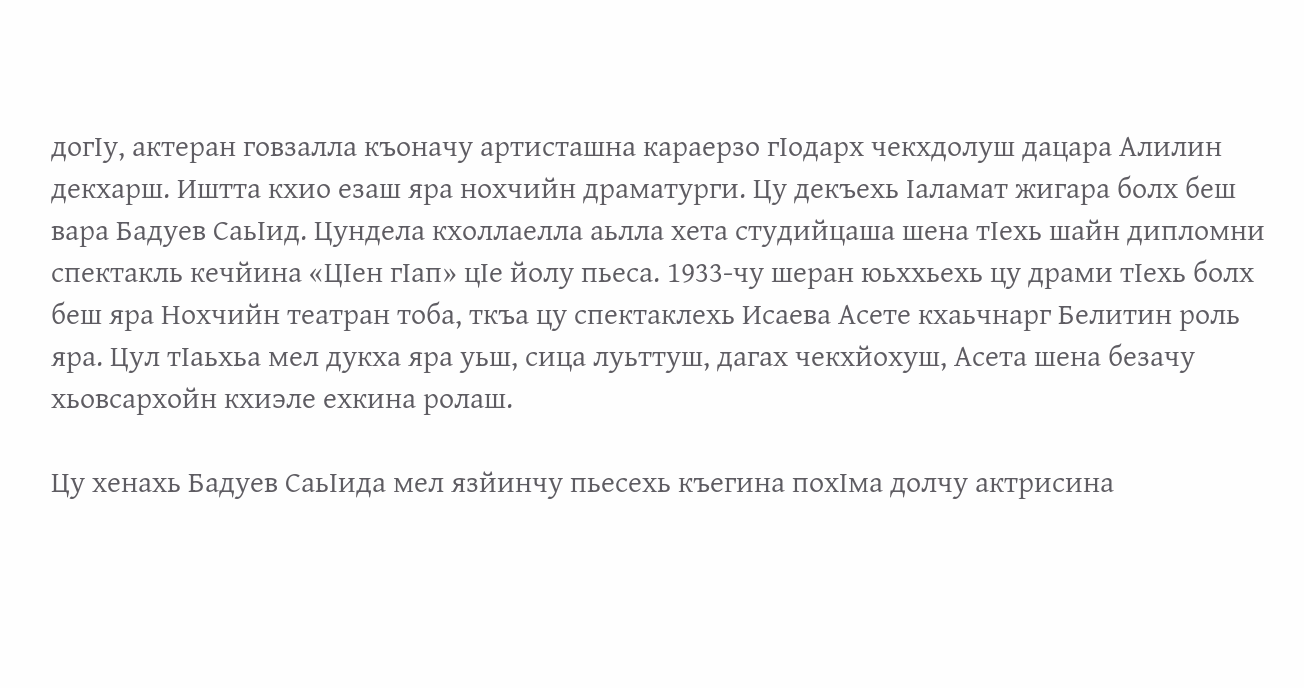догIу, актеран говзалла къоначу артисташна караерзо гIодарх чекхдолуш дацара Алилин декхарш. Иштта кхио езаш яра нохчийн драматурги. Цу декъехь Iаламат жигара болх беш вара Бадуев СаьIид. Цундела кхоллаелла аьлла хета студийцаша шена тIехь шайн дипломни спектакль кечйина «ЦIен гIап» цIе йолу пьеса. 1933-чу шеран юьххьехь цу драми тIехь болх беш яра Нохчийн театран тоба, ткъа цу спектаклехь Исаева Асете кхаьчнарг Белитин роль яра. Цул тIаьхьа мел дукха яра уьш, сица луьттуш, дагах чекхйохуш, Асета шена безачу хьовсархойн кхиэле ехкина ролаш.

Цу хенахь Бадуев СаьIида мел язйинчу пьесехь къегина похIма долчу актрисина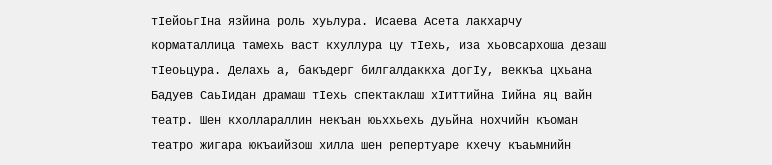тIейоьгIна язйина роль хуьлура. Исаева Асета лакхарчу корматаллица тамехь васт кхуллура цу тIехь, иза хьовсархоша дезаш тIеоьцура. Делахь а, бакъдерг билгалдаккха догIу, веккъа цхьана Бадуев СаьIидан драмаш тIехь спектаклаш хIиттийна Iийна яц вайн театр. Шен кхоллараллин некъан юьххьехь дуьйна нохчийн къоман театро жигара юкъаийзош хилла шен репертуаре кхечу къаьмнийн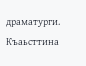драматурги. Къаьсттина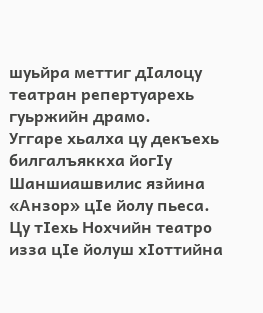шуьйра меттиг дIалоцу театран репертуарехь гуьржийн драмо.
Уггаре хьалха цу декъехь билгалъяккха йогIу Шаншиашвилис язйина «Анзор» цIе йолу пьеса. Цу тIехь Нохчийн театро изза цIе йолуш хIоттийна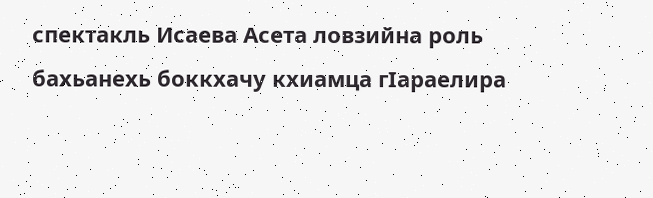спектакль Исаева Асета ловзийна роль бахьанехь боккхачу кхиамца гIараелира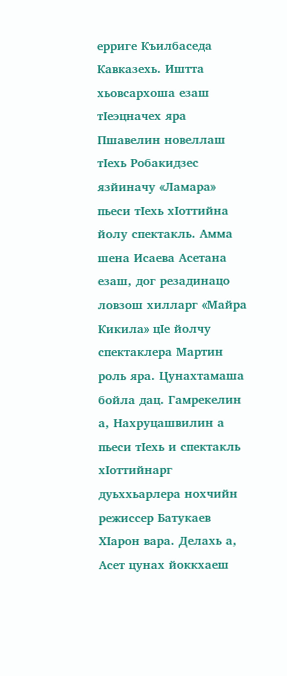ерриге Къилбаседа Кавказехь. Иштта хьовсархоша езаш тIеэцначех яра Пшавелин новеллаш тIехь Робакидзес язйиначу «Ламара» пьеси тIехь хIоттийна йолу спектакль. Амма шена Исаева Асетана езаш, дог резадинацо ловзош хилларг «Майра Кикила» цIе йолчу спектаклера Мартин роль яра. Цунахтамаша бойла дац. Гамрекелин а, Нахруцашвилин а пьеси тIехь и спектакль хIоттийнарг дуьххьарлера нохчийн режиссер Батукаев ХIарон вара. Делахь а, Асет цунах йоккхаеш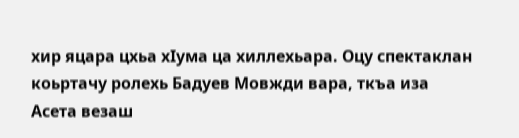хир яцара цхьа хIума ца хиллехьара. Оцу спектаклан коьртачу ролехь Бадуев Мовжди вара, ткъа иза Асета везаш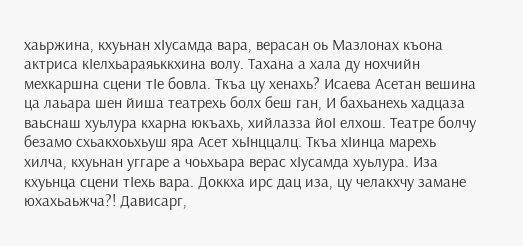хаьржина, кхуьнан хIусамда вара, верасан оь Мазлонах къона актриса кIелхьараяьккхина волу. Тахана а хала ду нохчийн мехкаршна сцени тIе бовла. Ткъа цу хенахь? Исаева Асетан вешина ца лаьара шен йиша театрехь болх беш ган, И бахьанехь хадцаза ваьснаш хуьлура кхарна юкъахь, хийлазза йоI елхош. Театре болчу безамо схьакхоьхьуш яра Асет хьIнццалц. Ткъа хIинца марехь хилча, кхуьнан уггаре а чоьхьара верас хIусамда хуьлура. Иза кхуьнца сцени тIехь вара. Доккха ирс дац иза, цу челакхчу замане юхахьаьжча?! Дависарг,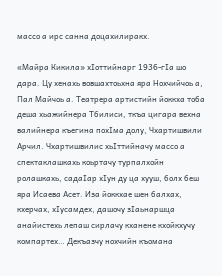массо а ирс санна доцахилиракх.

«Майра Кикила» хIоттийнарг 1936-гIа шо дара. Цу хенахь вовшахтоьхна яра Нохчийчоь а, Пал Майчоь а. Театрера артистийн йоккха тоба деша хьажийнера Тбилиси, ткъа цигара вехна валийнера къегина похIма долу, Чхартишвили Арчил. Чхартишвилис хьIттийначу массо а спектаклашкахь коьртачу турпалхойн ролашкахь, садаIар хIун ду ца хууш, болх беш яра Исаева Асет. Иза йоккхае шен балхах, кхерчах, хIусамдех, дашочу зIаьнаршца анайистехь лепаш сирлачу кханене кхойкхучу компартех… Декъазчу нохчийн къомана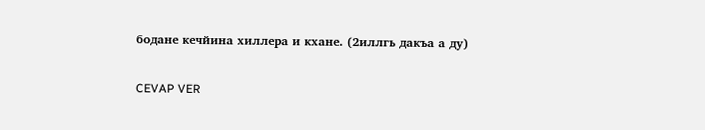бодане кечйина хиллера и кхане. (2иллгь дакъа а ду)

CEVAP VER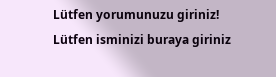Lütfen yorumunuzu giriniz!
Lütfen isminizi buraya giriniz